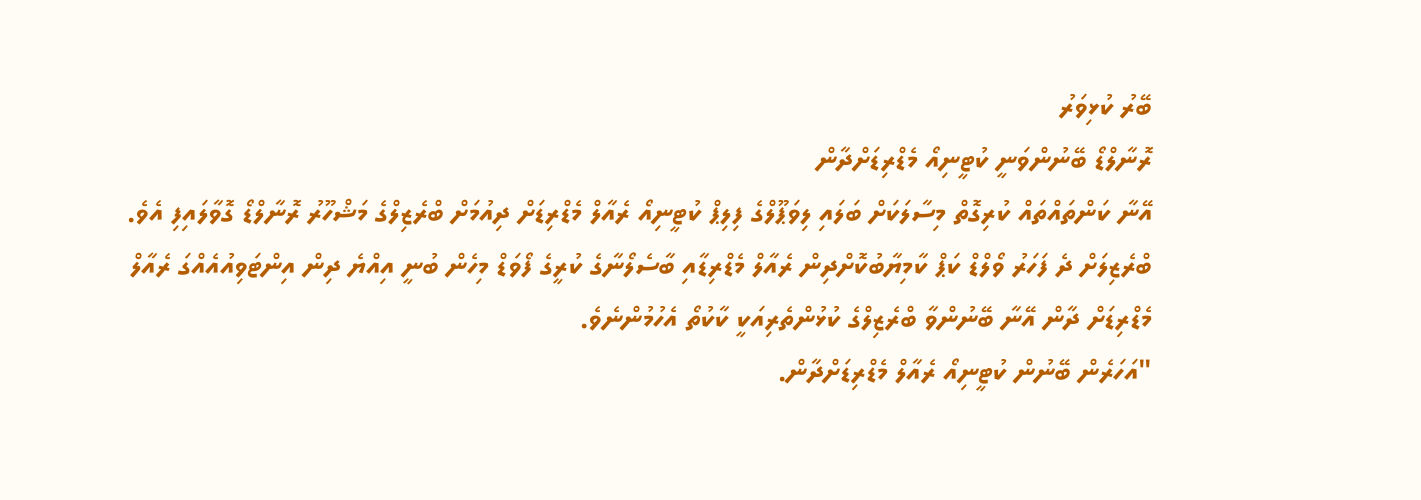ބޭރު ކުޅިވަރު
ރޮނާލްޑޯ ބޭނުންވަނީ ކުޓީނިއޯ މެޑްރިޑަށްދާން
އޭނާ ކަންތައްތައް ކުރިގޮތް މިސާލަކަށް ބަލައި ލިވަޕޫލްގެ ފިލިޕް ކުޓީނިއޯ ރެއާލް މެޑްރިޑަށް ދިއުމަށް ބްރެޒިލްގެ މަޝްހޫރު ރޮނާލްޑޯ ގޮވާލައިފި އެވެ.
ބްރެޒިލަށް ދެ ފަހަރު ވޯލްޑް ކަޕް ކާމިޔާބުކޮށްދިން ރެއާލް މެޑްރިޑާއި ބާސެލޯނާގެ ކުރީގެ ފޯވަޑް މިހެން ބުނީ އިއްޔެ ދިން އިންޓަވިއުއެއްގަ ރެއާލް މެޑްރިޑަށް ދާން އޭނާ ބޭނުންވާ ބްރެޒިލްގެ ކުޅުންތެރިއަކީ ކާކުތޯ އެހުމުންނެވެ.
"އަހަރެން ބޭނުން ކުޓީނިއޯ ރެއާލް މެޑްރިޑަށްދާން.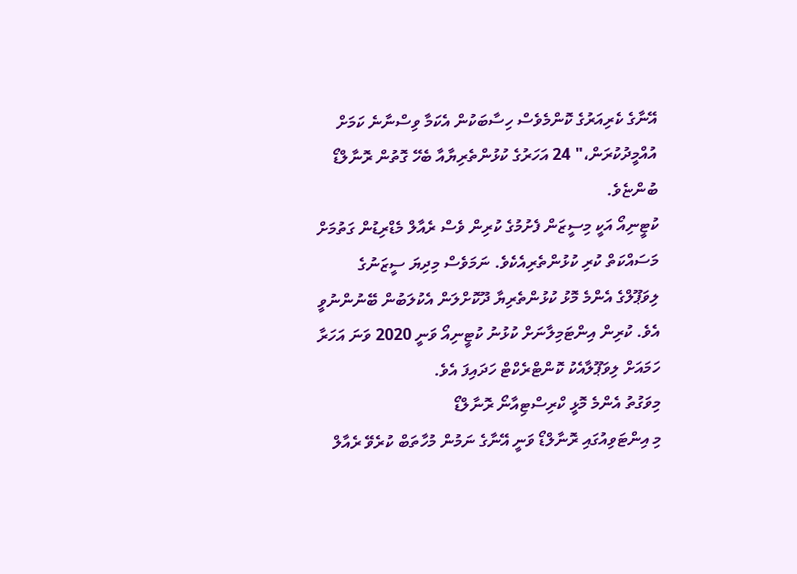އޭނާގެ ކެރިއަރުގެ ކޮންމެވެސް ހިސާބަކުން އެކަމާ ވިސްނާނެ ކަމަށް އުއްމީދުކުރަން،" 24 އަހަރުގެ ކުޅުންތެރިޔާއާ ބެހޭ ގޮތުން ރޮނާލްޑޯ ބުންޏެވެ.
ކުޓީނިއޯ އަކީ މިސީޒަން ފެށުމުގެ ކުރިން ވެސް ރެއާލް މެޑްރިޑުން ގަތުމަށް މަސައްކަތް ކުރި ކުޅުންތެރިއެކެވެ. ނަމަވެސް މިދިޔަ ސީޒަނުގެ ލިވަޕޫލްގެ އެންމެ މޮޅު ކުޅުންތެރިޔާ ދޫކޮށްލަން އެކުލަބުން ބޭނުންނުވީ އެވެ. ކުރިން އިންޓަމިލާނަށް ކުޅުނު ކުޓީނިއޯ ވަނީ 2020 ވަނަ އަހަރާ ހަމައަށް ލިވަޕޫލާއެކު ކޮންޓްރެކްޓް ހަދައިފަ އެވެ.
މިވަގުތު އެންމެ މޮޅީ ކްރިސްޓިއާނޯ ރޮނާލްޑޯ
މި އިންޓަވިއުގައި ރޮނާލްޑޯ ވަނީ އޭނާގެ ނަމުން މުހާތަބް ކުރެވޭ ރެއާލް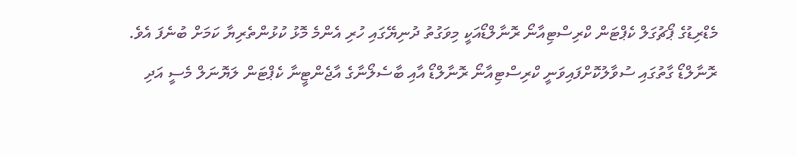މެޑްރިޑުގެ ޕޯޗުގަލް ކެޕްޓަން ކްރިސްޓިއާނޯ ރޮނާލްޑޯއަކީ މިވަގުތު ދުނިޔޭގައި ހުރި އެންމެ މޮޅު ކުޅުންތެރިޔާ ކަމަށް ބުނެފަ އެވެ.
ރޮނާލްޑޯ ގާތުގައި ސުވާލުކޮށްފައިވަނީ ކްރިސްޓިއާނޯ ރޮނާލްޑޯ އާއި ބާސެލޯނާގެ އާޖެންޓީނާ ކެޕްޓަން ލަޔޮނަލް މެސީ އަދި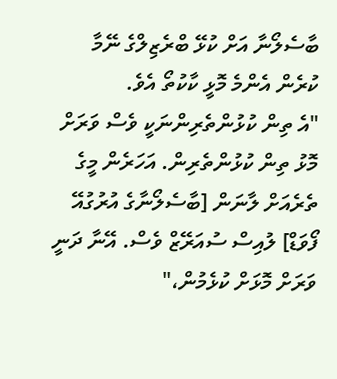ބާސެލޯނާ އަށް ކުޅޭ ބްރެޒިލްގެ ނޭމާ ކުރެން އެންމެ މޮޅީ ކާކުތޯ އެވެ.
"އެ ތިން ކުޅުންތެރިންނަކީ ވެސް ވަރަށް މޮޅު ތިން ކުޅުންތެރިން. އަހަރެން މީގެ ތެރެއަށް ލާނަން [ބާސެލޯނާގެ އުރުގުއޭ ފޯވަޑް] ލުއިސް ސުއަރޭޒް ވެސް. އޭނާ ދަނީ ވަރަށް މޮޅަށް ކުޅެމުން،"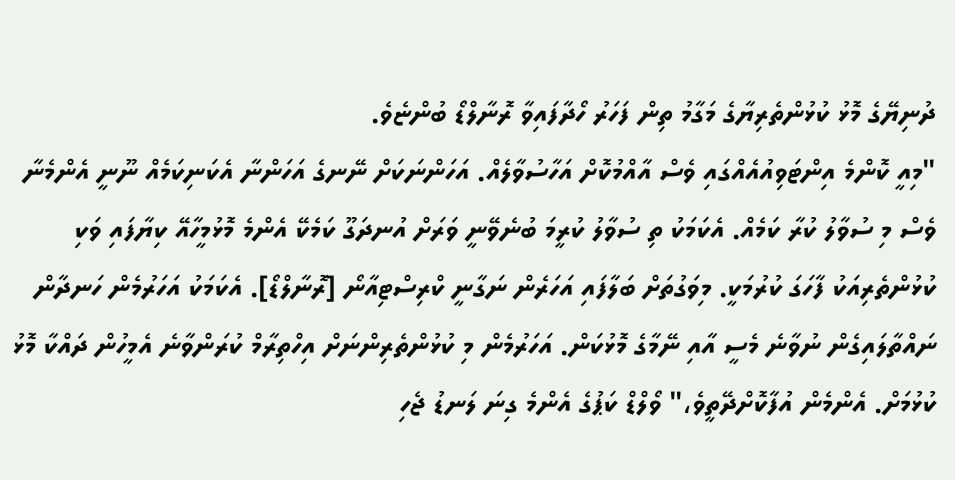ދުނިޔޭގެ މޮޅު ކުޅުންތެރިޔާގެ މަގާމު ތިން ފަހަރު ހޯދާފައިވާ ރޮނާލްޑޯ ބުންޏެވެ.
"މިއީ ކޮންމެ އިންޓަވިއުއެއްގައި ވެސް އާއްމުކޮށް އަހާސުވާލެއް. އަހަންނަކަށް ނޭނގެ އަހަންނާ އެކަނިކަމެއް ނޫނީ އެންމެނާ ވެސް މި ސުވާލު ކުރާ ކަމެއް. އެކަމަކު ތި ސުވާލު ކުރީމަ ބުނެވޭނީ ވަރަށް އުނދަގޫ ކަމެކޭ އެންމެ މޮޅުމީހާއޭ ކިޔާފައި ވަކި ކުޅުންތެރިއަކު ފާހަގަ ކުރުމަކީ. މިވަގުތަށް ބަލާފައި އަހަރެން ނަގާނީ ކްރިސްޓިއާނޯ [ރޮނާލްޑޯ]. އެކަމަކު އަހަރުމެން ހަނދާން ނައްތާލައިގެން ނުވާނެ މެސީ އާއި ނޭމާގެ މޮޅުކަން. އަހަރުމެން މި ކުޅުންތެރިންނަށް އިހްތިރާމް ކުރަންވާނެ އެމީހުން ދައްކާ މޮޅު ކުޅުމަށް. އެންމެން އުފާކޮށްދޭތީވެ،" ވޯލްޑް ކަޕުގެ އެންމެ ގިނަ ލަނޑު ޖެހި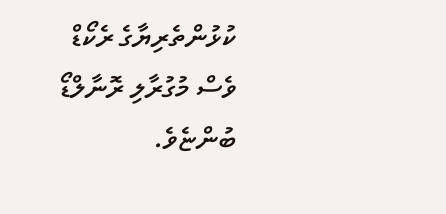ކުޅުންތެރިޔާގެ ރެކޯޑް ވެސް މުގުރާލި ރޮނާލްޑޯ ބުންޏެވެ.